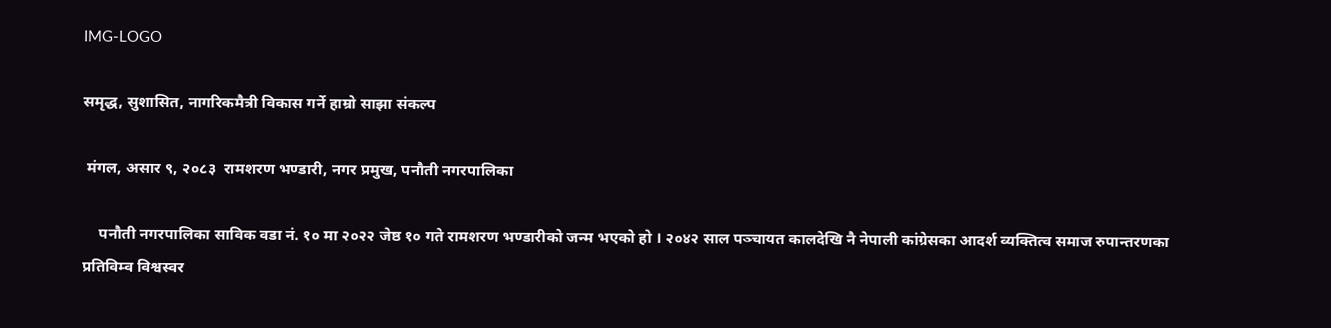IMG-LOGO

समृद्ध, सुशासित, नागरिकमैत्री विकास गर्ने हाम्रो साझा संकल्प

 मंगल, असार ९, २०८३  रामशरण भण्डारी, नगर प्रमुख, पनौती नगरपालिका

    पनौती नगरपालिका साविक वडा नं. १० मा २०२२ जेष्ठ १० गते रामशरण भण्डारीको जन्म भएको हो । २०४२ साल पञ्चायत कालदेखि नै नेपाली कांग्रेसका आदर्श व्यक्तित्व समाज रुपान्तरणका प्रतिविम्व विश्वस्वर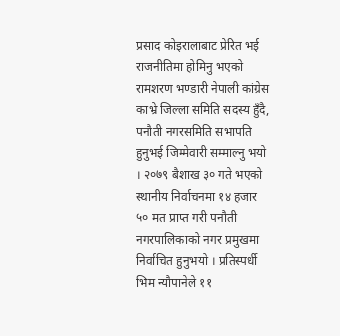प्रसाद कोइरालाबाट प्रेरित भई राजनीतिमा होमिनु भएको रामशरण भण्डारी नेपाली कांग्रेस काभ्रे जिल्ला समिति सदस्य हुँदै, पनौती नगरसमिति सभापति हुनुभई जिम्मेवारी सम्माल्नु भयो । २०७९ बैशाख ३० गते भएको स्थानीय निर्वाचनमा १४ हजार ५० मत प्राप्त गरी पनौती नगरपालिकाको नगर प्रमुखमा निर्वाचित हुनुभयो । प्रतिस्पर्धी भिम न्यौपानेले ११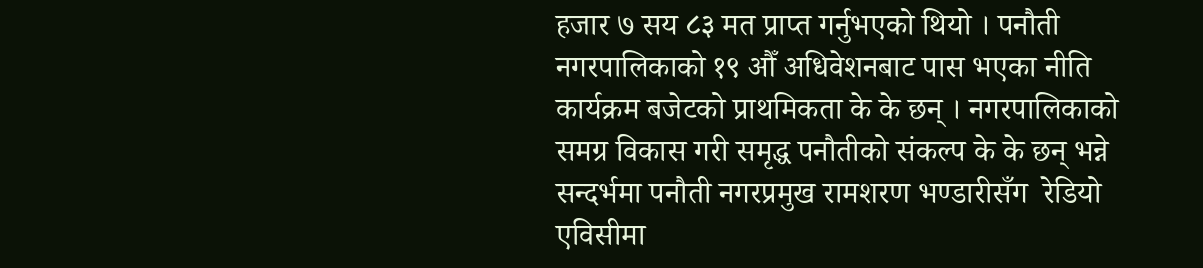हजार ७ सय ८३ मत प्राप्त गर्नुभएको थियो । पनौती नगरपालिकाको १९ औँ अधिवेशनबाट पास भएका नीति कार्यक्रम बजेटको प्राथमिकता के के छन् । नगरपालिकाको समग्र विकास गरी समृद्ध पनौतीको संकल्प के के छन् भन्ने सन्दर्भमा पनौती नगरप्रमुख रामशरण भण्डारीसँग  रेडियो एविसीमा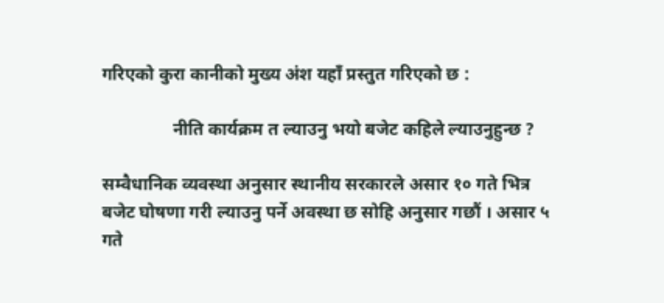गरिएको कुरा कानीको मुख्य अंश यहाँ प्रस्तुत गरिएको छ :

                नीति कार्यक्रम त ल्याउनु भयो बजेट कहिले ल्याउनुहुन्छ ?

सम्वैधानिक व्यवस्था अनुसार स्थानीय सरकारले असार १० गते भित्र बजेट घोषणा गरी ल्याउनु पर्ने अवस्था छ सोहि अनुसार गछौं । असार ५ गते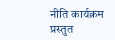नीति कार्यक्रम प्रस्तुत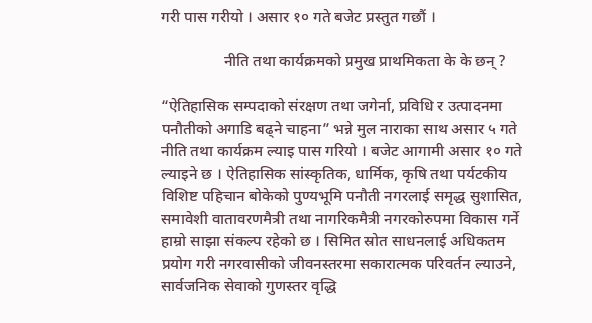गरी पास गरीयो । असार १० गते बजेट प्रस्तुत गछौं ।

                नीति तथा कार्यक्रमको प्रमुख प्राथमिकता के के छन् ?

“ऐतिहासिक सम्पदाको संरक्षण तथा जगेर्ना, प्रविधि र उत्पादनमा पनौतीको अगाडि बढ्ने चाहना” भन्ने मुल नाराका साथ असार ५ गते नीति तथा कार्यक्रम ल्याइ पास गरियो । बजेट आगामी असार १० गते ल्याइने छ । ऐतिहासिक सांस्कृतिक, धार्मिक, कृषि तथा पर्यटकीय विशिष्ट पहिचान बोकेको पुण्यभूमि पनौती नगरलाई समृद्ध सुशासित, समावेशी वातावरणमैत्री तथा नागरिकमैत्री नगरकोरुपमा विकास गर्ने हाम्रो साझा संकल्प रहेको छ । सिमित स्रोत साधनलाई अधिकतम प्रयोग गरी नगरवासीको जीवनस्तरमा सकारात्मक परिवर्तन ल्याउने, सार्वजनिक सेवाको गुणस्तर वृद्धि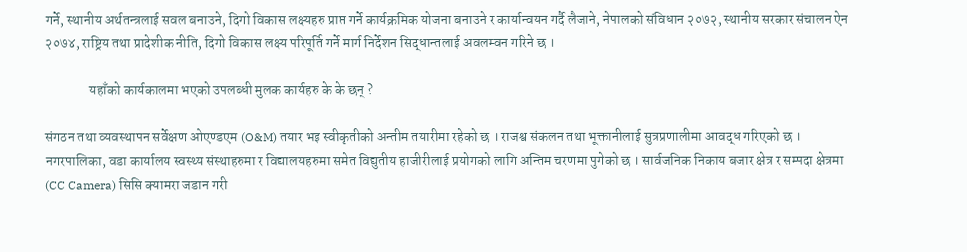गर्ने, स्थानीय अर्थतन्त्रलाई सवल बनाउने, दिगो विकास लक्ष्यहरु प्राप्त गर्ने कार्यक्रमिक योजना बनाउने र कार्यान्वयन गर्दै लैजाने, नेपालको संविधान २०७२, स्थानीय सरकार संचालन ऐन २०७४, राष्ट्रिय तथा प्रादेशीक नीति, दिगो विकास लक्ष्य परिपूर्ति गर्ने मार्ग निर्देशन सिद्धान्तलाई अवलम्वन गरिने छ ।

                यहाँको कार्यकालमा भएको उपलब्धी मुलक कार्यहरु के के छन् ?

संगठन तथा व्यवस्थापन सर्वेक्षण ओएण्डएम (O&M) तयार भइ स्वीकृतीको अन्तीम तयारीमा रहेको छ । राजश्व संकलन तथा भूक्तानीलाई सुत्रप्रणालीमा आवद्ध गरिएको छ । नगरपालिका, वडा कार्यालय स्वस्थ्य संस्थाहरुमा र विद्यालयहरुमा समेत विद्युतीय हाजीरीलाई प्रयोगको लागि अन्तिम चरणमा पुगेको छ । सार्वजनिक निकाय बजार क्षेत्र र सम्पदा क्षेत्रमा (CC Camera) सिसि क्यामरा जडान गरी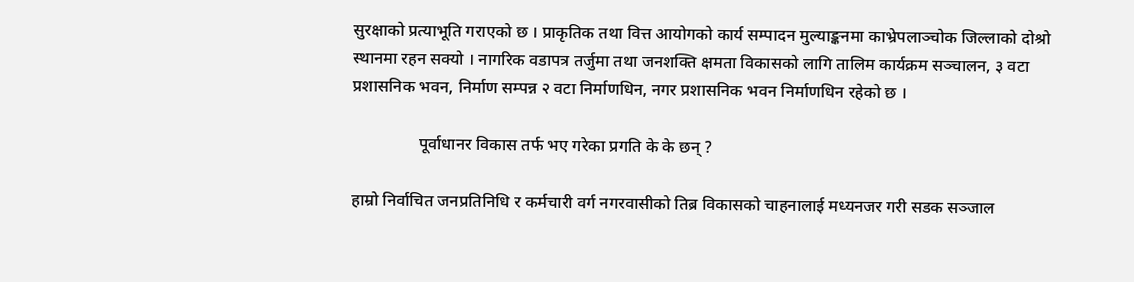सुरक्षाको प्रत्याभूति गराएको छ । प्राकृतिक तथा वित्त आयोगको कार्य सम्पादन मुल्याङ्कनमा काभ्रेपलाञ्चोक जिल्लाको दोश्रो स्थानमा रहन सक्यो । नागरिक वडापत्र तर्जुमा तथा जनशक्ति क्षमता विकासको लागि तालिम कार्यक्रम सञ्चालन, ३ वटा प्रशासनिक भवन, निर्माण सम्पन्न २ वटा निर्माणधिन, नगर प्रशासनिक भवन निर्माणधिन रहेको छ ।

                पूर्वाधानर विकास तर्फ भए गरेका प्रगति के के छन् ?

हाम्रो निर्वाचित जनप्रतिनिधि र कर्मचारी वर्ग नगरवासीको तिब्र विकासको चाहनालाई मध्यनजर गरी सडक सञ्जाल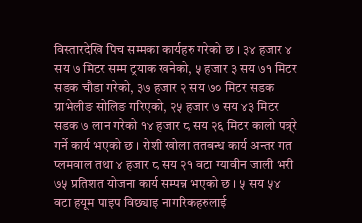विस्तारदेखि पिच सम्मका कार्यहरु गरेको छ । ३४ हजार ४ सय ७ मिटर सम्म ट्रयाक खनेको, ५ हजार ३ सय ७१ मिटर सडक चौडा गरेको, ३७ हजार २ सय ७० मिटर सडक ग्राभेलीङ सोलिङ गरिएको, २५ हजार ७ सय ४३ मिटर सडक ७ लान गरेको १४ हजार ८ सय २६ मिटर कालो पत्र्रे गर्ने कार्य भएको छ । रोशी खोला ततबन्ध कार्य अन्तर गत प्लमवाल तथा ४ हजार ८ सय २१ वटा ग्यावीन जाली भरी ७५ प्रतिशत योजना कार्य सम्पन्न भएको छ । ५ सय ५४ वटा हयूम पाइप विछ्याइ नागरिकहरुलाई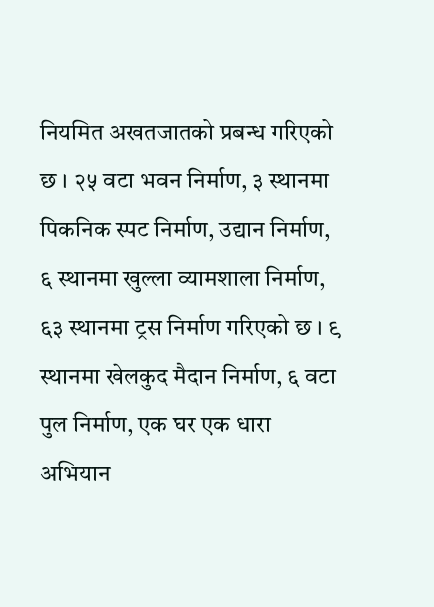नियमित अखतजातको प्रबन्ध गरिएको छ । २५ वटा भवन निर्माण, ३ स्थानमा पिकनिक स्पट निर्माण, उद्यान निर्माण, ६ स्थानमा खुल्ला व्यामशाला निर्माण, ६३ स्थानमा ट्रस निर्माण गरिएको छ । ९ स्थानमा खेलकुद मैदान निर्माण, ६ वटा पुल निर्माण, एक घर एक धारा अभियान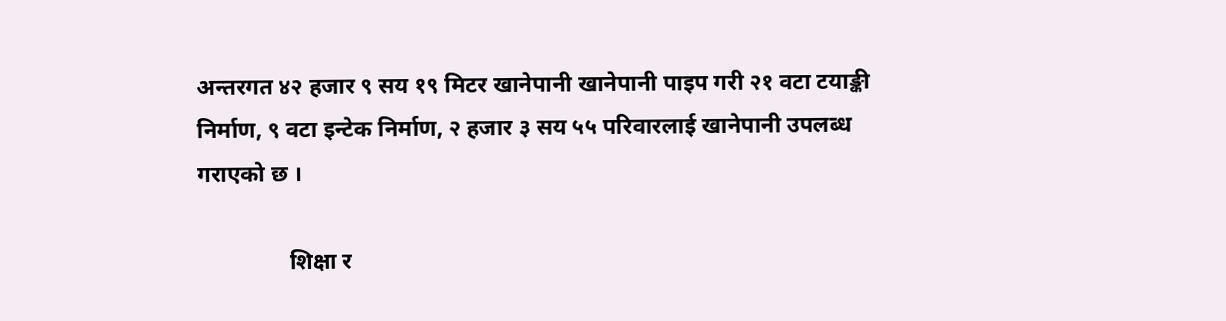अन्तरगत ४२ हजार ९ सय १९ मिटर खानेपानी खानेपानी पाइप गरी २१ वटा टयाङ्की निर्माण, ९ वटा इन्टेक निर्माण, २ हजार ३ सय ५५ परिवारलाई खानेपानी उपलब्ध गराएको छ ।

                शिक्षा र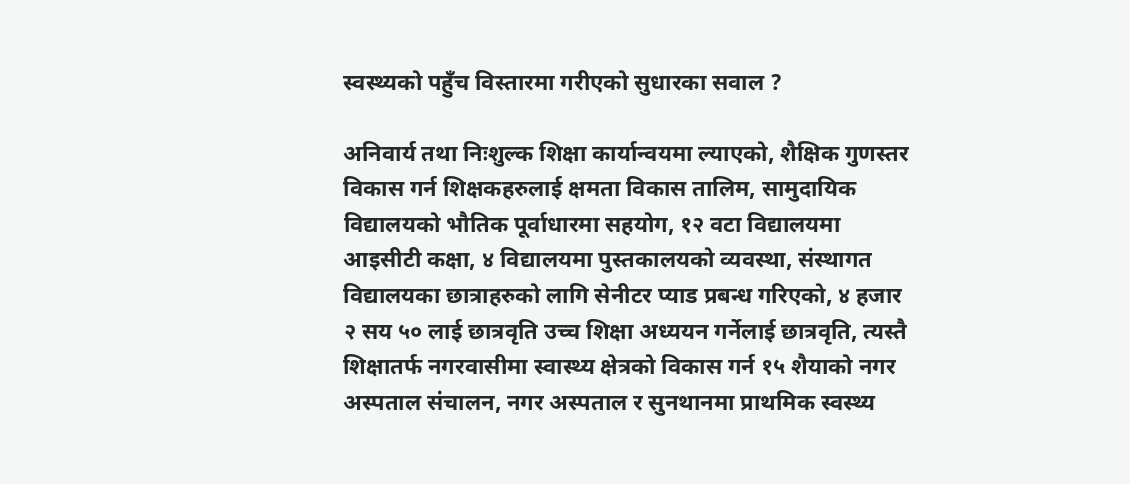स्वस्थ्यको पहुँच विस्तारमा गरीएको सुधारका सवाल ?

अनिवार्य तथा निःशुल्क शिक्षा कार्यान्वयमा ल्याएको, शैक्षिक गुणस्तर विकास गर्न शिक्षकहरुलाई क्षमता विकास तालिम, सामुदायिक विद्यालयको भौतिक पूर्वाधारमा सहयोग, १२ वटा विद्यालयमा आइसीटी कक्षा, ४ विद्यालयमा पुस्तकालयको व्यवस्था, संस्थागत विद्यालयका छात्राहरुको लागि सेनीटर प्याड प्रबन्ध गरिएको, ४ हजार २ सय ५० लाई छात्रवृति उच्च शिक्षा अध्ययन गर्नेलाई छात्रवृति, त्यस्तै शिक्षातर्फ नगरवासीमा स्वास्थ्य क्षेत्रको विकास गर्न १५ शैयाको नगर अस्पताल संचालन, नगर अस्पताल र सुनथानमा प्राथमिक स्वस्थ्य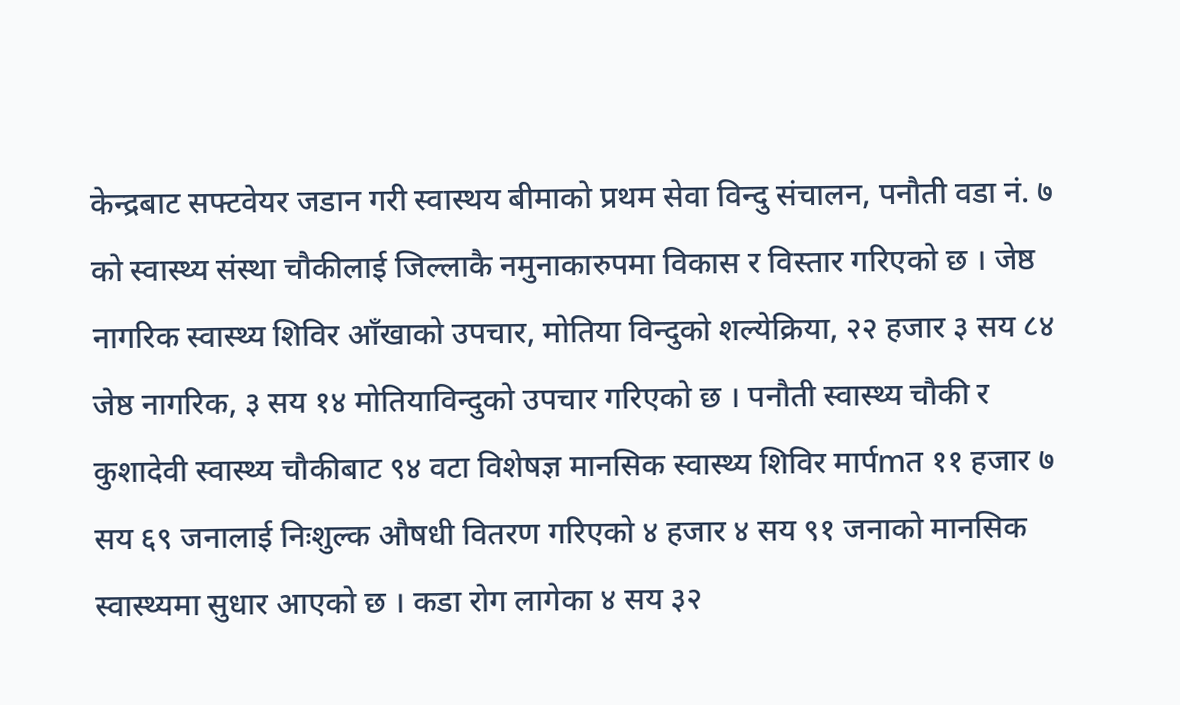केन्द्रबाट सफ्टवेयर जडान गरी स्वास्थय बीमाको प्रथम सेवा विन्दु संचालन, पनौती वडा नं. ७ को स्वास्थ्य संस्था चौकीलाई जिल्लाकै नमुनाकारुपमा विकास र विस्तार गरिएको छ । जेष्ठ नागरिक स्वास्थ्य शिविर आँखाको उपचार, मोतिया विन्दुको शल्येक्रिया, २२ हजार ३ सय ८४ जेष्ठ नागरिक, ३ सय १४ मोतियाविन्दुको उपचार गरिएको छ । पनौती स्वास्थ्य चौकी र कुशादेवी स्वास्थ्य चौकीबाट ९४ वटा विशेषज्ञ मानसिक स्वास्थ्य शिविर मार्पmत ११ हजार ७ सय ६९ जनालाई निःशुल्क औषधी वितरण गरिएको ४ हजार ४ सय ९१ जनाको मानसिक स्वास्थ्यमा सुधार आएको छ । कडा रोग लागेका ४ सय ३२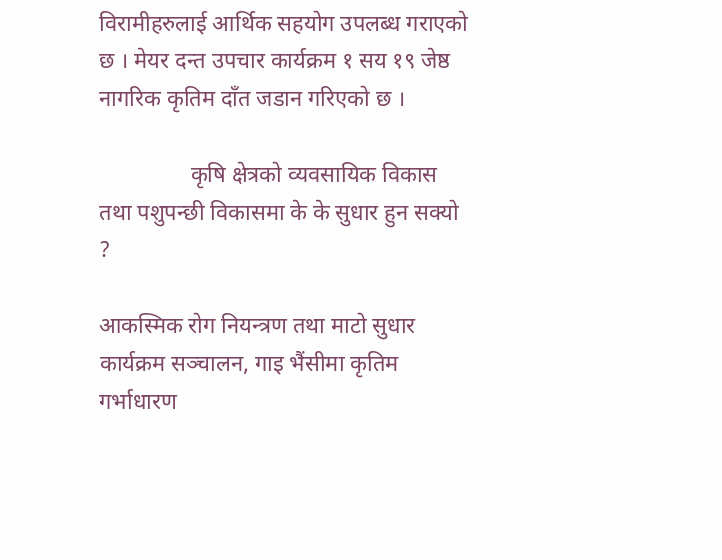विरामीहरुलाई आर्थिक सहयोग उपलब्ध गराएको छ । मेयर दन्त उपचार कार्यक्रम १ सय १९ जेष्ठ नागरिक कृतिम दाँत जडान गरिएको छ ।

                कृषि क्षेत्रको व्यवसायिक विकास तथा पशुपन्छी विकासमा के के सुधार हुन सक्यो ?

आकस्मिक रोग नियन्त्रण तथा माटो सुधार कार्यक्रम सञ्चालन, गाइ भैंसीमा कृतिम गर्भाधारण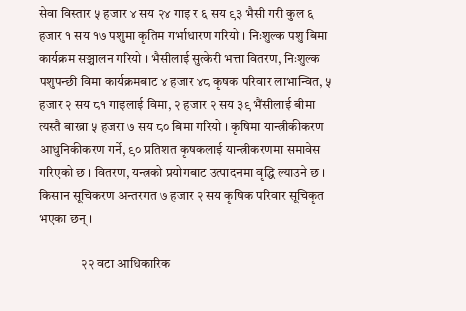सेवा विस्तार ५ हजार ४ सय २४ गाइ र ६ सय ९३ भैसी गरी कुल ६ हजार १ सय १७ पशुमा कृतिम गर्भाधारण गरियो । निःशुल्क पशु बिमा कार्यक्रम सञ्चालन गरियो । भैसीलाई सुत्केरी भत्ता वितरण, निःशुल्क पशुपन्छी विमा कार्यक्रमबाट ४ हजार ४८ कृषक परिवार लाभान्वित, ५ हजार २ सय ८१ गाइलाई विमा, २ हजार २ सय ३९ भैंसीलाई बीमा त्यस्तै बाख्रा ५ हजरा ७ सय ८० बिमा गरियो । कृषिमा यान्त्रीकीकरण आधुनिकीकरण गर्ने, ९० प्रतिशत कृषकलाई यान्त्रीकरणमा समावेस गरिएको छ । वितरण, यन्त्रको प्रयोगबाट उत्पादनमा वृद्धि ल्याउने छ । किसान सूचिकरण अन्तरगत ७ हजार २ सय कृषिक परिवार सूचिकृत भएका छन् ।

                २२ वटा आधिकारिक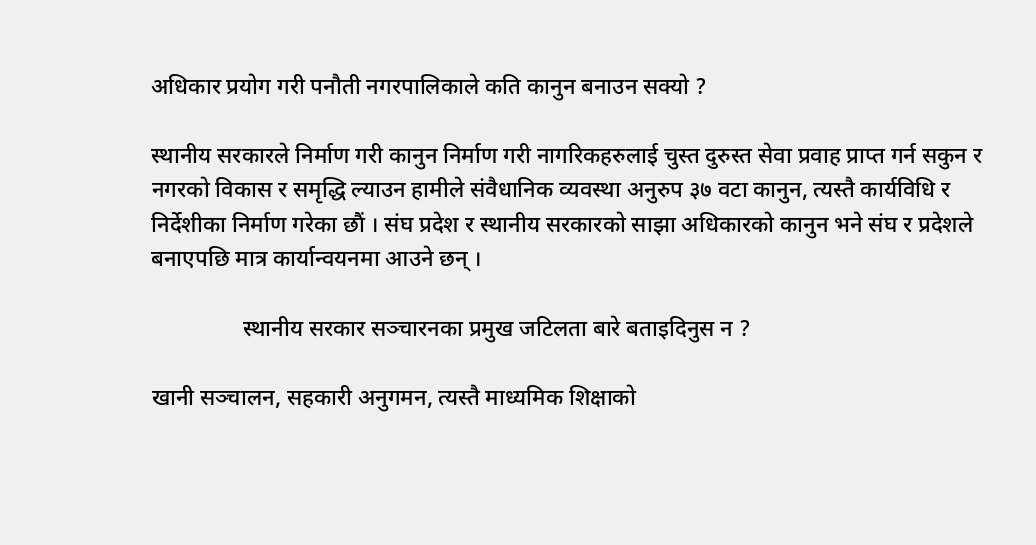अधिकार प्रयोग गरी पनौती नगरपालिकाले कति कानुन बनाउन सक्यो ?

स्थानीय सरकारले निर्माण गरी कानुन निर्माण गरी नागरिकहरुलाई चुस्त दुरुस्त सेवा प्रवाह प्राप्त गर्न सकुन र नगरको विकास र समृद्धि ल्याउन हामीले संवैधानिक व्यवस्था अनुरुप ३७ वटा कानुन, त्यस्तै कार्यविधि र निर्देशीका निर्माण गरेका छौं । संघ प्रदेश र स्थानीय सरकारको साझा अधिकारको कानुन भने संघ र प्रदेशले बनाएपछि मात्र कार्यान्वयनमा आउने छन् ।

                स्थानीय सरकार सञ्चारनका प्रमुख जटिलता बारे बताइदिनुस न ?

खानी सञ्चालन, सहकारी अनुगमन, त्यस्तै माध्यमिक शिक्षाको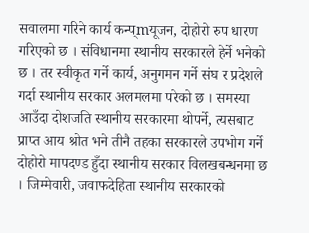सवालमा गरिने कार्य कन्प्mयूजन, दोहोरो रुप धारण गरिएको छ । संविधानमा स्थानीय सरकारले हेर्ने भनेको छ । तर स्वीकृत गर्ने कार्य, अनुगमन गर्ने संघ र प्रदेशले गर्दा स्थानीय सरकार अलमलमा परेको छ । समस्या आउँदा दोशजति स्थानीय सरकारमा थोपर्ने, त्यसबाट प्राप्त आय श्रोत भने तीनै तहका सरकारले उपभोग गर्ने दोहोरो मापदण्ड हुँदा स्थानीय सरकार विलखबन्धनमा छ । जिम्मेवारी, जवाफदेहिता स्थानीय सरकारको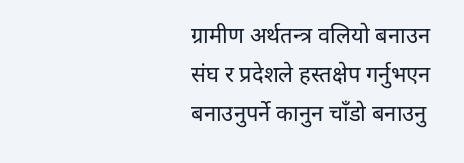ग्रामीण अर्थतन्त्र वलियो बनाउन संघ र प्रदेशले हस्तक्षेप गर्नुभएन बनाउनुपर्ने कानुन चाँडो बनाउनु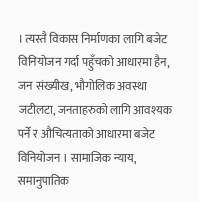। त्यस्तै विकास निर्माणका लागि बजेट विनियोजन गर्दा पहुँचको आधारमा हैन, जन संख्यीख, भौगोलिक अवस्था जटीलटा, जनताहरुको लागि आवश्यक पर्ने र औचित्यताको आधारमा बजेट विनियोजन । सामाजिक न्याय, समानुपातिक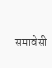समावेसी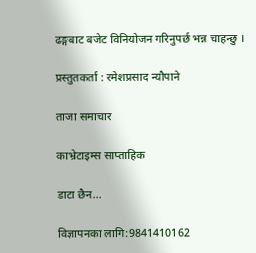ढङ्गबाट बजेट विनियोजन गरिनुपर्छ भन्न चाहन्छु ।

प्रस्तुतकर्ता : रमेशप्रसाद न्यौपाने

ताजा समाचार

काभ्रेटाइम्स साप्ताहिक

डाटा छैन...

विज्ञापनका लागि:9841410162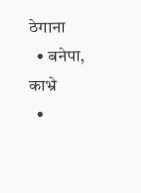ठेगाना
  • बनेपा, काभ्रे
  •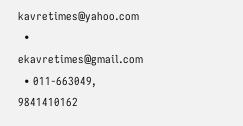kavretimes@yahoo.com
  • ekavretimes@gmail.com
  • 011-663049, 9841410162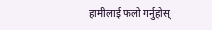हामीलाई फलो गर्नुहोस्